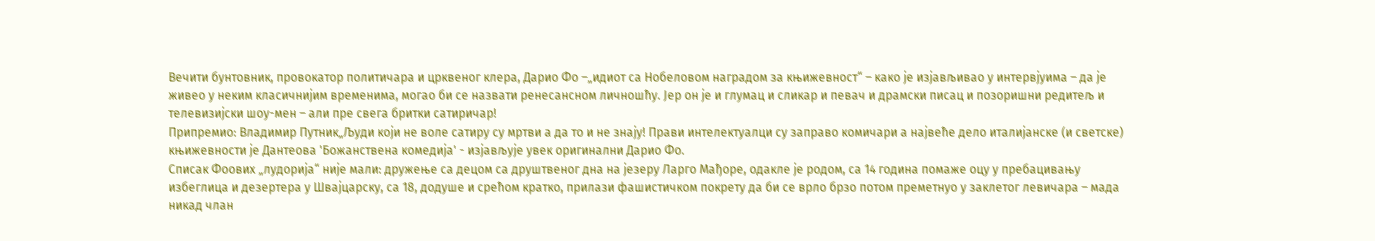Вечити бунтовник, провокатор политичара и црквеног клера, Дарио Фо –„идиот са Нобеловом наградом за књижевност“ – како је изјављивао у интервјуима – да је живео у неким класичнијим временима, могао би се назвати ренесансном личношћу. Јер он је и глумац и сликар и певач и драмски писац и позоришни редитељ и телевизијски шоу-мен – али пре свега бритки сатиричар!
Припремио: Владимир Путник„Људи који не воле сатиру су мртви а да то и не знају! Прави интелектуалци су заправо комичари а највеће дело италијанске (и светске) књижевности је Дантеова 'Божанствена комедија' - изјављује увек оригинални Дарио Фо.
Списак Фоових „лудорија“ није мали: дружење са децом са друштвеног дна на језеру Ларго Мађоре, одакле је родом, са 14 година помаже оцу у пребацивању избеглица и дезертера у Швајцарску, са 18, додуше и срећом кратко, прилази фашистичком покрету да би се врло брзо потом преметнуо у заклетог левичара – мада никад члан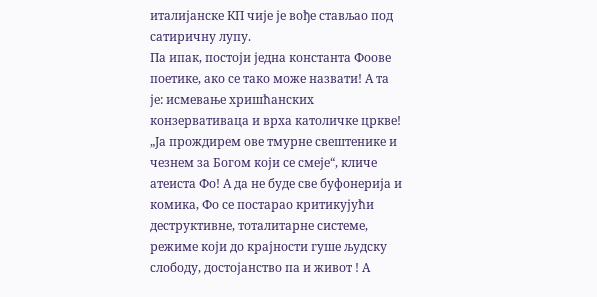италијанске КП чије је вође стављао под сатиричну лупу.
Па ипак, постоји једна константа Фоове поетике, ако се тако може назвати! А та је: исмевање хришћанских конзервативаца и врха католичке цркве! „Ја прождирем ове тмурне свештенике и чезнем за Богом који се смеје“, кличе атеиста Фо! А да не буде све буфонерија и комика, Фо се постарао критикујући деструктивне, тоталитарне системе, режиме који до крајности гуше људску слободу, достојанство па и живот ! А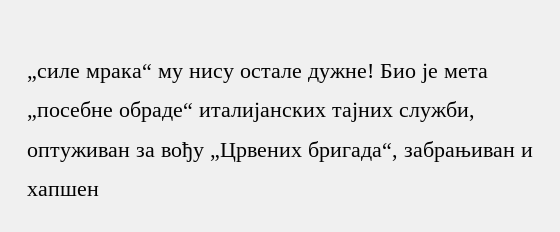„силе мрака“ му нису остале дужне! Био је мета „посебне обраде“ италијанских тајних служби, оптуживан за вођу „Црвених бригада“, забрањиван и хапшен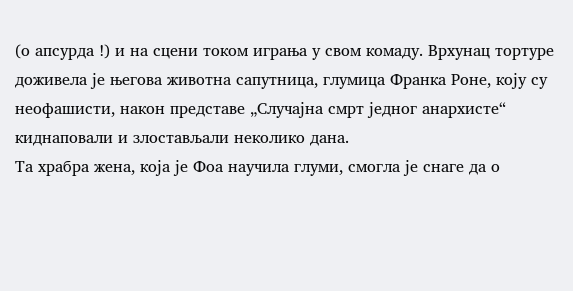(о апсурда !) и на сцени током играња у свом комаду. Врхунац тортуре доживела је његова животна сапутница, глумица Франка Роне, коју су неофашисти, након представе „Случајна смрт једног анархисте“ киднаповали и злостављали неколико дана.
Та храбра жена, која је Фоа научила глуми, смогла је снаге да о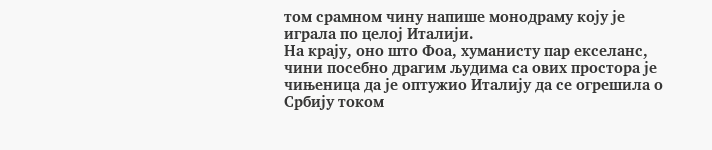том срамном чину напише монодраму коју је играла по целој Италији.
На крају, оно што Фоа, хуманисту пар екселанс, чини посебно драгим људима са ових простора је чињеница да је оптужио Италију да се огрешила о Србију током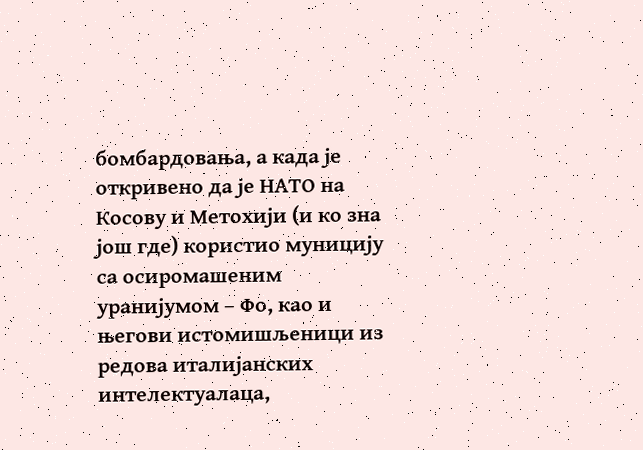бомбардовања, а када је откривено да је НАТО на Косову и Метохији (и ко зна још где) користио муницију са осиромашеним уранијумом – Фо, као и његови истомишљеници из редова италијанских интелектуалаца,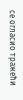се огласио тражећи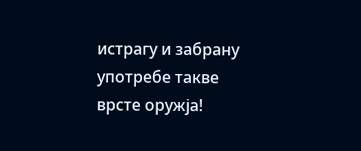истрагу и забрану употребе такве врсте оружја!